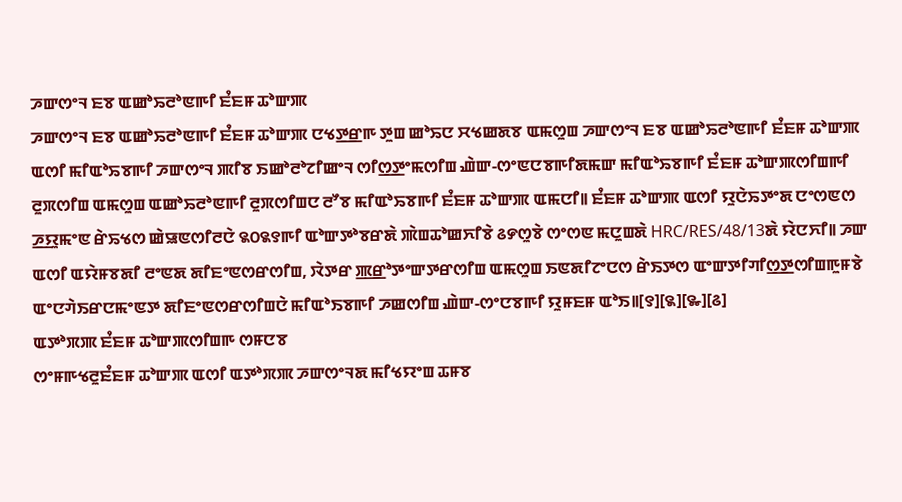ꯍꯛꯁꯦꯜ ꯐꯕ ꯑꯀꯣꯢꯂꯣꯟꯒꯤ ꯐꯪꯐꯝ ꯊꯣꯛꯄ
ꯍꯛꯁꯦꯜ ꯐꯕ ꯑꯀꯣꯢꯂꯣꯟꯒꯤ ꯐꯪꯐꯝ ꯊꯣꯛꯄ ꯅꯠꯇ꯭ꯔꯒ ꯇꯨꯡ ꯀꯣꯢꯅ ꯆꯠꯀꯗꯕ ꯑꯃꯁꯨꯡ ꯍꯛꯁꯦꯜ ꯐꯕ ꯑꯀꯣꯢꯂꯣꯟꯒꯤ ꯐꯪꯐꯝ ꯊꯣꯛꯄ ꯑꯁꯤ ꯃꯤꯑꯣꯢꯕꯒꯤ ꯍꯛꯁꯦꯜ ꯄꯤꯕ ꯏꯀꯣꯂꯣꯖꯤꯀꯦꯜ ꯁꯤꯁ꯭ꯇꯦꯃꯁꯤꯡ ꯉꯥꯛ-ꯁꯦꯟꯅꯕꯒꯤꯗꯃꯛ ꯃꯤꯑꯣꯢꯕꯒꯤ ꯐꯪꯐꯝ ꯊꯣꯛꯄꯁꯤꯡꯒꯤ ꯂꯨꯞꯁꯤꯡ ꯑꯃꯁꯨꯡ ꯑꯀꯣꯢꯂꯣꯟꯒꯤ ꯂꯨꯞꯁꯤꯡꯅ ꯂꯧꯕ ꯃꯤꯑꯣꯢꯕꯒꯤ ꯐꯪꯐꯝ ꯊꯣꯛꯄ ꯑꯃꯅꯤ꯫ ꯐꯪꯐꯝ ꯊꯣꯛꯄ ꯑꯁꯤ ꯌꯨꯅꯥꯢꯇꯦꯗ ꯅꯦꯁꯟꯁ ꯍ꯭ꯌꯨꯃꯦꯟ ꯔꯥꯢꯠꯁ ꯀꯥꯎꯟꯁꯤꯂꯅꯥ ꯲꯰꯲꯱ꯒꯤ ꯑꯣꯛꯇꯣꯕꯔꯗꯥ ꯄꯥꯡꯊꯣꯀꯈꯤꯕꯥ ꯴꯸ꯁꯨꯕꯥ ꯁꯦꯁꯟ ꯃꯅꯨꯡꯗꯥ HRC/RES/48/13ꯗꯥ ꯌꯥꯅꯈꯤ꯫ ꯍꯛ ꯑꯁꯤ ꯑꯌꯥꯝꯕꯗꯤ ꯂꯦꯟꯗ ꯗꯤꯐꯦꯟꯁꯔꯁꯤꯡ, ꯋꯥꯇꯔ ꯄ꯭ꯔꯣꯇꯦꯛꯇꯔꯁꯤꯡ ꯑꯃꯁꯨꯡ ꯏꯟꯗꯤꯖꯦꯅꯁ ꯔꯥꯏꯇꯁ ꯑꯦꯛꯇꯤꯚꯤꯁ꯭ꯇꯁꯤꯡꯒꯨꯝꯕꯥ ꯑꯦꯅꯚꯥꯏꯔꯅꯃꯦꯟꯇ ꯗꯤꯐꯦꯟꯁꯔꯁꯤꯡꯅꯥ ꯃꯤꯑꯣꯏꯕꯒꯤ ꯍꯀꯁꯤꯡ ꯉꯥꯛ-ꯁꯦꯅꯕꯒꯤ ꯌꯨꯝꯐꯝ ꯑꯣꯏ꯫[꯱][꯲][꯳][꯴]
ꯑꯇꯣꯞꯄ ꯐꯪꯐꯝ ꯊꯣꯛꯄꯁꯤꯡꯒ ꯁꯝꯅꯕ
ꯁꯦꯝꯒꯠꯂꯨꯐꯪꯐꯝ ꯊꯣꯛꯄ ꯑꯁꯤ ꯑꯇꯣꯞꯄ ꯍꯛꯁꯦꯜꯗ ꯃꯤꯠꯌꯦꯡ ꯊꯝꯕ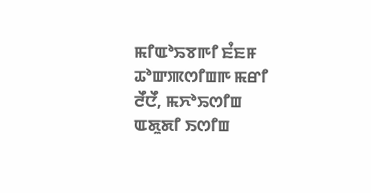ꯃꯤꯑꯣꯢꯕꯒꯤ ꯐꯪꯐꯝ ꯊꯣꯛꯄꯁꯤꯡꯒ ꯃꯔꯤ ꯂꯩꯅꯩ, ꯃꯈꯣꯢꯁꯤꯡ ꯑꯗꯨꯗꯤ ꯏꯁꯤꯡ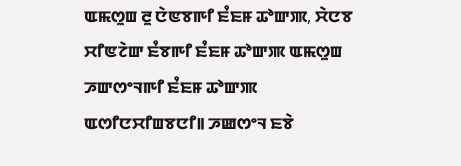ꯑꯃꯁꯨꯡ ꯂꯨ ꯅꯥꯟꯕꯒꯤ ꯐꯪꯐꯝ ꯊꯣꯛꯄ, ꯆꯥꯅꯕ ꯆꯤꯟꯖꯥꯛ ꯐꯪꯕꯒꯤ ꯐꯪꯐꯝ ꯊꯣꯛꯄ ꯑꯃꯁꯨꯡ ꯍꯛꯁꯦꯜꯒꯤ ꯐꯪꯐꯝ ꯊꯣꯛꯄ ꯑꯁꯤꯅꯆꯤꯡꯕꯅꯤ꯫ ꯍꯀꯁꯦꯜ ꯐꯕꯥ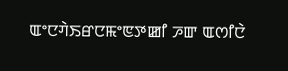ꯑꯦꯅꯚꯥꯏꯔꯅꯃꯦꯟꯇꯀꯤ ꯍꯛ ꯑꯁꯤꯅꯥ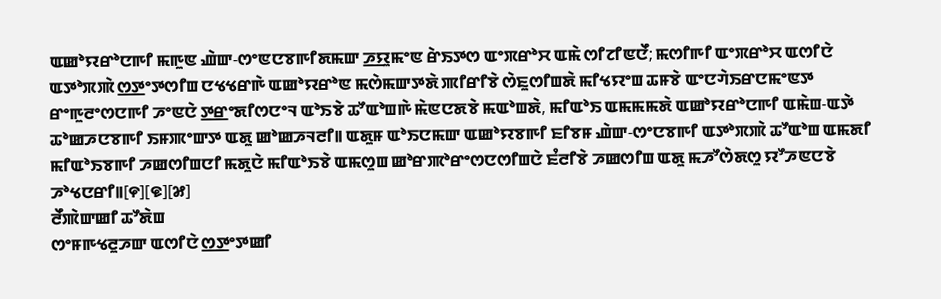ꯑꯀꯣꯌꯔꯣꯅꯒꯤ ꯃꯒꯨꯟ ꯉꯥꯛ-ꯁꯦꯟꯅꯕꯒꯤꯗꯃꯛ ꯍ꯭ꯌꯨꯃꯦꯟ ꯔꯥꯏꯇꯁ ꯑꯦꯞꯔꯣꯆ ꯑꯃꯥ ꯁꯤꯖꯤꯟꯅꯩ; ꯃꯁꯤꯒꯤ ꯑꯦꯞꯔꯣꯆ ꯑꯁꯤꯅꯥ ꯑꯇꯣꯞꯄꯥ ꯁ꯭ꯇꯦꯇꯁꯤꯡ ꯅꯠꯠꯔꯒꯥ ꯑꯀꯣꯌꯔꯣꯟ ꯃꯁꯥꯃꯛꯇꯗꯥ ꯄꯤꯔꯤꯕꯥ ꯁꯥꯐꯨꯁꯤꯡꯗꯥ ꯃꯤꯠꯌꯦꯡ ꯊꯝꯕꯥ ꯑꯦꯅꯚꯥꯏꯔꯅꯃꯦꯟꯇ ꯔꯦꯒꯨꯂꯦꯁꯅꯒꯤ ꯍꯦꯟꯅꯥ ꯇ꯭ꯔꯦꯗꯤꯁꯅꯦꯜ ꯑꯣꯏꯕꯥ ꯊꯧꯑꯣꯡꯒꯥ ꯃꯥꯟꯅꯗꯕꯥ ꯃꯑꯣꯡꯗꯥ, ꯃꯤꯑꯣꯏ ꯑꯃꯃꯃꯗꯥ ꯑꯀꯣꯌꯔꯣꯅꯒꯤ ꯑꯃꯥꯡ-ꯑꯇꯥ ꯊꯣꯀꯍꯅꯕꯒꯤ ꯏꯝꯄꯦꯛꯇ ꯑꯗꯨ ꯀꯣꯀꯍꯜꯂꯤ꯫ ꯑꯗꯨꯝ ꯑꯣꯏꯅꯃꯛ ꯑꯀꯣꯌꯕꯒꯤ ꯐꯤꯕꯝ ꯉꯥꯛ-ꯁꯦꯅꯕꯒꯤ ꯑꯇꯣꯞꯄꯥ ꯊꯧꯑꯣꯡ ꯑꯃꯗꯤ ꯃꯤꯑꯣꯏꯕꯒꯤ ꯍꯀꯁꯤꯡꯅꯤ ꯃꯗꯨꯅꯥ ꯃꯤꯑꯣꯏꯕꯥ ꯑꯃꯁꯨꯡ ꯀꯣꯔꯄꯣꯔꯦꯁꯅꯁꯤꯡꯅꯥ ꯐꯪꯂꯤꯕꯥ ꯍꯀꯁꯤꯡ ꯑꯗꯨ ꯃꯍꯧꯁꯥꯗꯁꯨ ꯌꯧꯍꯟꯅꯕꯥ ꯍꯣꯠꯅꯔꯤ꯫[꯵][꯶][꯷]
ꯂꯩꯄꯥꯛꯀꯤ ꯊꯧꯗꯥꯡ
ꯁꯦꯝꯒꯠꯂꯨꯍꯛ ꯑꯁꯤꯅꯥ ꯁ꯭ꯇꯦꯇꯀꯤ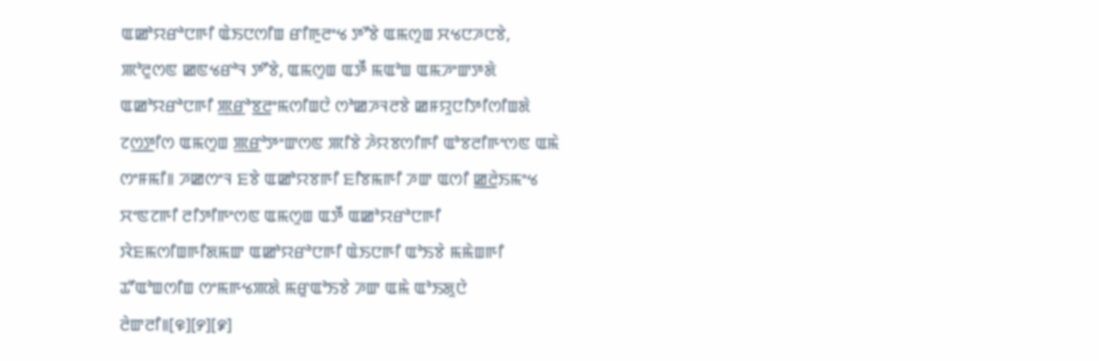ꯑꯀꯣꯌꯔꯣꯅꯒꯤ ꯑꯥꯏꯅꯁꯤꯡ ꯔꯤꯒꯨꯂꯦꯠ ꯇꯧꯕꯥ ꯑꯃꯁꯨꯡ ꯆꯠꯅꯍꯅꯕꯥ, ꯄꯣꯂꯨꯁꯟ ꯀꯟꯠꯔꯣꯜ ꯇꯧꯕꯥ, ꯑꯃꯁꯨꯡ ꯑꯇꯩ ꯃꯑꯣꯡ ꯑꯃꯍꯦꯛꯇꯗꯥ ꯑꯀꯣꯌꯔꯣꯅꯒꯤ ꯄ꯭ꯔꯣꯕ꯭ꯂꯦꯃꯁꯤꯡꯅꯥ ꯁꯣꯀꯍꯜꯂꯕꯥ ꯀꯝꯌꯨꯅꯤꯇꯤꯁꯤꯡꯗꯥ ꯖꯁ꯭ꯇꯤꯁ ꯑꯃꯁꯨꯡ ꯄ꯭ꯔꯣꯇꯦꯛꯁꯟ ꯄꯤꯕꯥ ꯍꯥꯌꯕꯁꯤꯒꯤ ꯑꯣꯕꯂꯤꯒꯦꯁꯟ ꯑꯃꯥ ꯁꯦꯝꯃꯤ꯫ ꯍꯀꯁꯦꯜ ꯐꯕꯥ ꯑꯀꯣꯌꯕꯒꯤ ꯐꯤꯕꯃꯒꯤ ꯍꯛ ꯑꯁꯤ ꯀ꯭ꯂꯥꯏꯃꯦꯠ ꯆꯦꯟꯖꯒꯤ ꯂꯤꯇꯤꯒꯦꯁꯟ ꯑꯃꯁꯨꯡ ꯑꯇꯩ ꯑꯀꯣꯌꯔꯣꯅꯒꯤ ꯋꯥꯐꯃꯁꯤꯡꯒꯤꯗꯃꯛ ꯑꯀꯣꯌꯔꯣꯅꯒꯤ ꯑꯥꯏꯅꯒꯤ ꯑꯣꯏꯕꯥ ꯃꯃꯥꯡꯒꯤ ꯊꯧꯑꯣꯡꯁꯤꯡ ꯁꯦꯃꯒꯠꯄꯗꯥ ꯃꯔꯨꯑꯣꯏꯕꯥ ꯍꯛ ꯑꯃꯥ ꯑꯣꯏꯗꯨꯅꯥ ꯂꯥꯛꯂꯤ꯫[꯶][꯸][꯹]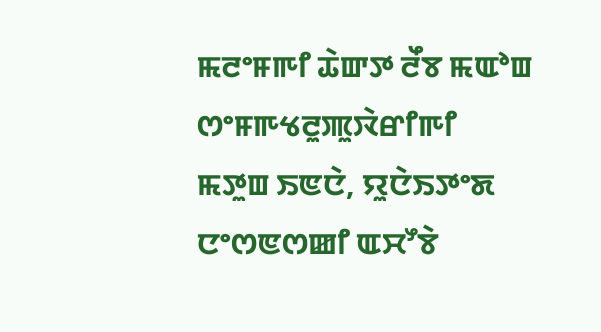ꯃꯂꯦꯝꯒꯤ ꯊꯥꯛꯇ ꯂꯩꯕ ꯃꯑꯣꯡ
ꯁꯦꯝꯒꯠꯂꯨꯄꯨꯋꯥꯔꯤꯒꯤ ꯃꯇꯨꯡ ꯏꯟꯅꯥ, ꯌꯨꯅꯥꯏꯇꯦꯗ ꯅꯦꯁꯟꯁꯀꯤ ꯑꯆꯧꯕꯥ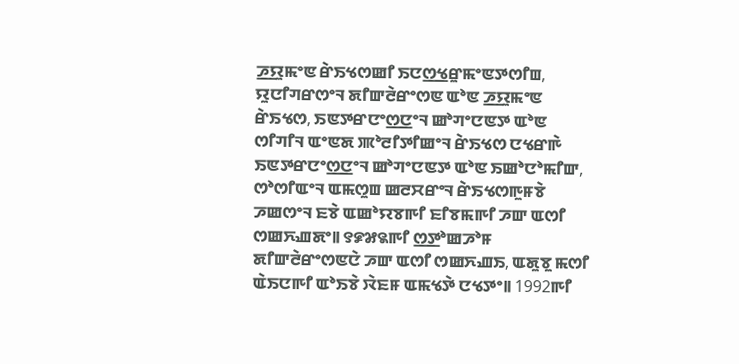ꯍ꯭ꯌꯨꯃꯦꯟ ꯔꯥꯏꯠꯁꯀꯤ ꯏꯅꯁ꯭ꯠꯔꯨꯃꯦꯟꯇꯁꯤꯡ, ꯌꯨꯅꯤꯚꯔꯁꯦꯜ ꯗꯤꯛꯂꯥꯔꯦꯁꯟ ꯑꯣꯟ ꯍ꯭ꯌꯨꯃꯦꯟ ꯔꯥꯏꯠꯁ, ꯏꯟꯇꯔꯅꯦꯁ꯭ꯅꯦꯜ ꯀꯣꯚꯦꯅꯟꯇ ꯑꯣꯟ ꯁꯤꯚꯤꯜ ꯑꯦꯟꯗ ꯄꯣꯂꯤꯇꯤꯀꯦꯜ ꯔꯥꯏꯠꯁ ꯅꯠꯔꯒꯥ ꯏꯟꯇꯔꯅꯦꯁ꯭ꯅꯦꯜ ꯀꯣꯚꯦꯅꯟꯇ ꯑꯣꯟ ꯏꯀꯣꯅꯣꯃꯤꯛ, ꯁꯣꯁꯤꯑꯦꯜ ꯑꯃꯁꯨꯡ ꯀꯂꯆꯔꯦꯜ ꯔꯥꯏꯠꯁꯒꯨꯝꯕꯥ ꯍꯀꯁꯦꯜ ꯐꯕꯥ ꯑꯀꯣꯌꯕꯒꯤ ꯐꯤꯕꯃꯒꯤ ꯍꯛ ꯑꯁꯤ ꯁꯀꯈꯉꯗꯦ꯫ ꯱꯹꯷꯲ꯒꯤ ꯁ꯭ꯇꯣꯀꯍꯣꯝ ꯗꯤꯛꯂꯥꯔꯦꯁꯟꯅꯥ ꯍꯛ ꯑꯁꯤ ꯁꯀꯈꯉꯏ, ꯑꯗꯨꯕꯨ ꯃꯁꯤ ꯑꯥꯏꯅꯒꯤ ꯑꯣꯏꯕꯥ ꯋꯥꯐꯝ ꯑꯃꯠꯇꯥ ꯅꯠꯇꯦ꯫ 1992ꯒꯤ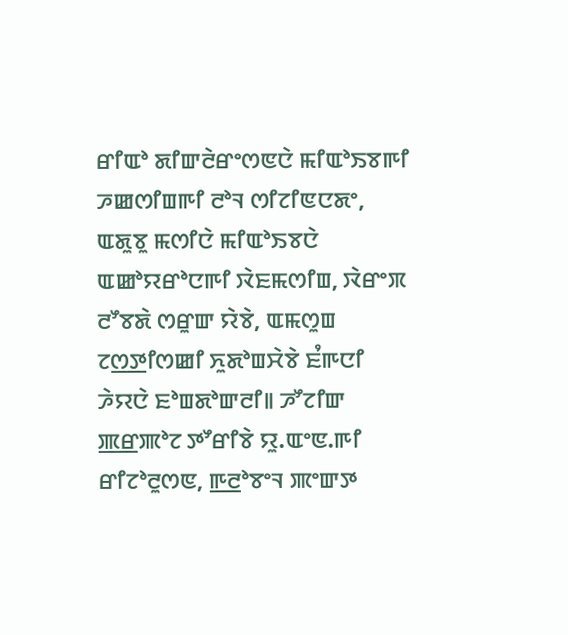ꯔꯤꯑꯣ ꯗꯤꯛꯂꯥꯔꯦꯁꯟꯅꯥ ꯃꯤꯑꯣꯏꯕꯒꯤ ꯍꯀꯁꯤꯡꯒꯤ ꯂꯣꯜ ꯁꯤꯖꯤꯟꯅꯗꯦ, ꯑꯗꯨꯕꯨ ꯃꯁꯤꯅꯥ ꯃꯤꯑꯣꯏꯕꯅꯥ ꯑꯀꯣꯌꯔꯣꯅꯒꯤ ꯋꯥꯐꯃꯁꯤꯡ, ꯋꯥꯔꯦꯞ ꯂꯧꯕꯗꯥ ꯁꯔꯨꯛ ꯌꯥꯕꯥ, ꯑꯃꯁꯨꯡ ꯖꯁ꯭ꯇꯤꯁꯀꯤ ꯈꯨꯗꯣꯡꯆꯥꯕꯥ ꯐꯪꯒꯅꯤ ꯍꯥꯌꯅꯥ ꯐꯣꯡꯗꯣꯛꯂꯤ꯫ ꯍꯧꯖꯤꯛ ꯄ꯭ꯔꯄꯣꯖ ꯇꯧꯔꯤꯕꯥ ꯌꯨ.ꯑꯦꯟ.ꯒꯤ ꯔꯤꯖꯣꯂꯨꯁꯟ, ꯒ꯭ꯂꯣꯕꯦꯜ ꯄꯦꯛꯇ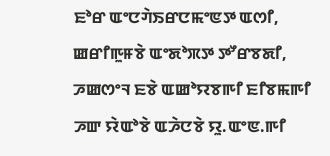ꯐꯣꯔ ꯑꯦꯅꯚꯥꯏꯔꯅꯃꯦꯟꯇ ꯑꯁꯤ, ꯀꯔꯤꯒꯨꯝꯕꯥ ꯑꯦꯗꯣꯞꯇ ꯇꯧꯔꯕꯗꯤ, ꯍꯀꯁꯦꯜ ꯐꯕꯥ ꯑꯀꯣꯌꯕꯒꯤ ꯐꯤꯕꯃꯒꯤ ꯍꯛ ꯌꯥꯑꯣꯕꯥ ꯑꯍꯥꯅꯕꯥ ꯌꯨ.ꯑꯦꯟ.ꯒꯤ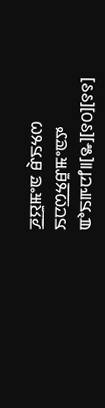ꯍ꯭ꯌꯨꯃꯦꯟ ꯔꯥꯏꯠꯁ ꯏꯅꯁ꯭ꯠꯔꯨꯃꯦꯟꯇ ꯑꯣꯏꯒꯅꯤ꯫[꯳][꯱꯰][꯱꯱]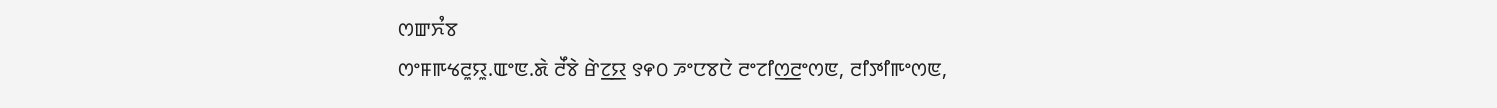ꯁꯛꯈꯪꯕ
ꯁꯦꯝꯒꯠꯂꯨꯌꯨ.ꯑꯦꯟ.ꯗꯥ ꯂꯩꯕꯥ ꯔꯥꯖ꯭ꯌ ꯱꯵꯰ ꯍꯦꯅꯕꯅꯥ ꯂꯦꯖꯤꯁ꯭ꯂꯦꯁꯟ, ꯂꯤꯇꯤꯒꯦꯁꯟ,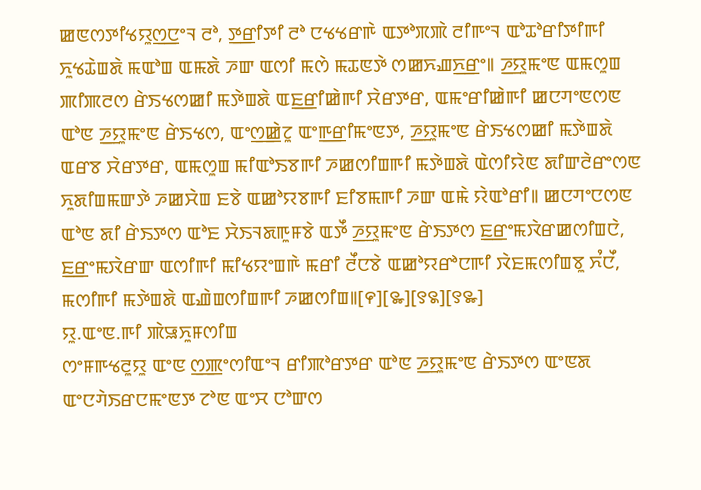ꯀꯟꯁꯇꯤꯠꯌꯨꯁ꯭ꯅꯦꯜ ꯂꯣ, ꯇ꯭ꯔꯤꯇꯤ ꯂꯣ ꯅꯠꯠꯔꯒꯥ ꯑꯇꯣꯞꯄꯥ ꯂꯤꯒꯦꯜ ꯑꯣꯊꯣꯔꯤꯇꯤꯒꯤ ꯈꯨꯠꯊꯥꯡꯗꯥ ꯃꯑꯣꯡ ꯑꯃꯗꯥ ꯍꯛ ꯑꯁꯤ ꯃꯁꯥ ꯃꯊꯟꯇꯥ ꯁꯀꯈꯉꯈ꯭ꯔꯦ꯫ ꯍ꯭ꯌꯨꯃꯦꯟ ꯑꯃꯁꯨꯡ ꯄꯤꯄꯂꯁ ꯔꯥꯏꯠꯁꯀꯤ ꯃꯇꯥꯡꯗꯥ ꯑꯐ꯭ꯔꯤꯀꯥꯒꯤ ꯆꯥꯔꯇꯔ, ꯑꯃꯦꯔꯤꯀꯥꯒꯤ ꯀꯅꯚꯦꯟꯁꯟ ꯑꯣꯟ ꯍ꯭ꯌꯨꯃꯦꯟ ꯔꯥꯏꯠꯁ, ꯑꯦꯁ꯭ꯀꯥꯖꯨ ꯑꯦꯒ꯭ꯔꯤꯃꯦꯟꯇ, ꯍ꯭ꯌꯨꯃꯦꯟ ꯔꯥꯏꯠꯁꯀꯤ ꯃꯇꯥꯡꯗꯥ ꯑꯔꯕ ꯆꯥꯔꯇꯔ, ꯑꯃꯁꯨꯡ ꯃꯤꯑꯣꯏꯕꯒꯤ ꯍꯀꯁꯤꯡꯒꯤ ꯃꯇꯥꯡꯗꯥ ꯑꯥꯁꯤꯌꯥꯟ ꯗꯤꯛꯂꯥꯔꯦꯁꯟ ꯈꯨꯗꯤꯡꯃꯛꯇꯥ ꯍꯀꯆꯥꯡ ꯐꯕꯥ ꯑꯀꯣꯌꯕꯒꯤ ꯐꯤꯕꯃꯒꯤ ꯍꯛ ꯑꯃꯥ ꯌꯥꯑꯣꯔꯤ꯫ ꯀꯅꯚꯦꯅꯁꯟ ꯑꯣꯟ ꯗꯤ ꯔꯥꯏꯇꯁ ꯑꯣꯐ ꯆꯥꯏꯜꯗꯒꯨꯝꯕꯥ ꯑꯇꯩ ꯍ꯭ꯌꯨꯃꯦꯟ ꯔꯥꯏꯇꯁ ꯐ꯭ꯔꯦꯃꯋꯥꯔꯀꯁꯤꯡꯅꯥ, ꯐ꯭ꯔꯦꯃꯋꯥꯔꯛ ꯑꯁꯤꯒꯤ ꯃꯤꯠꯌꯦꯡꯒꯥ ꯃꯔꯤ ꯂꯩꯅꯕꯥ ꯑꯀꯣꯌꯔꯣꯅꯒꯤ ꯋꯥꯐꯃꯁꯤꯡꯕꯨ ꯈꯪꯅꯩ, ꯃꯁꯤꯒꯤ ꯃꯇꯥꯡꯗꯥ ꯑꯉꯥꯡꯁꯤꯡꯒꯤ ꯍꯀꯁꯤꯡ꯫[꯵][꯳][꯱꯲][꯱꯳]
ꯌꯨ.ꯑꯦꯟ.ꯒꯤ ꯄꯥꯎꯈꯨꯝꯁꯤꯡ
ꯁꯦꯝꯒꯠꯂꯨꯌꯨ ꯑꯦꯟ ꯁ꯭ꯄꯦꯁꯤꯑꯦꯜ ꯔꯤꯄꯣꯔꯇꯔ ꯑꯣꯟ ꯍ꯭ꯌꯨꯃꯦꯟ ꯔꯥꯏꯇꯁ ꯑꯦꯟꯗ ꯑꯦꯅꯚꯥꯏꯔꯅꯃꯦꯟꯇ ꯖꯣꯟ ꯑꯦꯆ ꯅꯣꯛꯁ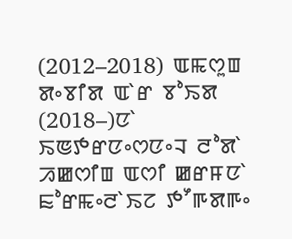(2012–2018) ꯑꯃꯁꯨꯡ ꯗꯦꯕꯤꯗ ꯑꯥꯔ ꯕꯣꯏꯗ (2018–)ꯅꯥ ꯏꯟꯇꯔꯅꯦꯁꯅꯦꯜ ꯂꯣꯗꯥ ꯍꯀꯁꯤꯡ ꯑꯁꯤ ꯀꯔꯝꯅꯥ ꯐꯣꯔꯃꯦꯂꯥꯏꯖ ꯇꯧꯒꯗꯒꯦ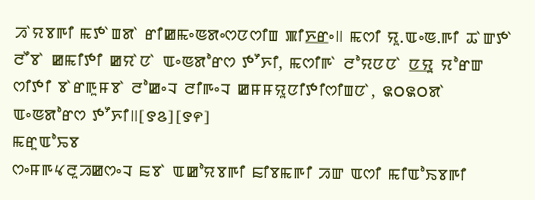ꯍꯥꯌꯕꯒꯤ ꯃꯇꯥꯡꯗꯥ ꯔꯤꯀꯃꯦꯟꯗꯦꯁꯅꯁꯤꯡ ꯄꯤꯈ꯭ꯔꯦ꯫ ꯃꯁꯤ ꯌꯨ.ꯑꯦꯟ.ꯒꯤ ꯊꯥꯛꯇꯥ ꯂꯩꯕꯥ ꯀꯃꯤꯇꯤ ꯀꯌꯥꯅꯥ ꯑꯦꯟꯗꯣꯔꯁ ꯇꯧꯈꯤ, ꯃꯁꯤꯒꯥ ꯂꯣꯌꯅꯅꯥ ꯅ꯭ꯌꯨ ꯌꯣꯔꯛ ꯁꯤꯇꯤ ꯕꯥꯔꯒꯨꯝꯕꯥ ꯂꯣꯀꯦꯜ ꯂꯤꯒꯦꯜ ꯀꯝꯝꯌꯨꯅꯤꯇꯤꯁꯤꯡꯅꯥ, ꯲꯰꯲꯰ꯗꯥ ꯑꯦꯟꯗꯣꯔꯁ ꯇꯧꯈꯤ꯫[꯱꯴][꯱꯵]
ꯃꯔꯨꯑꯣꯢꯕ
ꯁꯦꯝꯒꯠꯂꯨꯍꯀꯁꯦꯜ ꯐꯕꯥ ꯑꯀꯣꯌꯕꯒꯤ ꯐꯤꯕꯃꯒꯤ ꯍꯛ ꯑꯁꯤ ꯃꯤꯑꯣꯏꯕꯒꯤ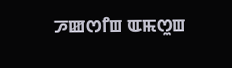ꯍꯀꯁꯤꯡ ꯑꯃꯁꯨꯡ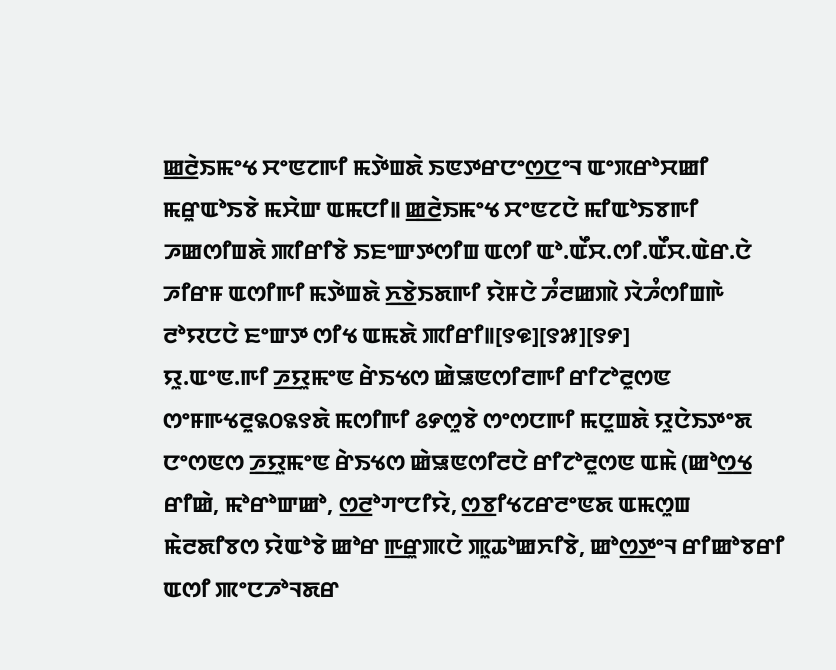ꯀ꯭ꯂꯥꯏꯃꯦꯠ ꯆꯦꯟꯖꯒꯤ ꯃꯇꯥꯡꯗꯥ ꯏꯟꯇꯔꯅꯦꯁ꯭ꯅꯦꯜ ꯑꯦꯞꯔꯣꯆꯀꯤ ꯃꯔꯨꯑꯣꯏꯕꯥ ꯃꯆꯥꯛ ꯑꯃꯅꯤ꯫ ꯀ꯭ꯂꯥꯏꯃꯦꯠ ꯆꯦꯟꯖꯅꯥ ꯃꯤꯑꯣꯏꯕꯒꯤ ꯍꯀꯁꯤꯡꯗꯥ ꯄꯤꯔꯤꯕꯥ ꯏꯐꯦꯛꯇꯁꯤꯡ ꯑꯁꯤ ꯑꯣ.ꯑꯩꯆ.ꯁꯤ.ꯑꯩꯆ.ꯑꯥꯔ.ꯅꯥ ꯍꯤꯔꯝ ꯑꯁꯤꯒꯤ ꯃꯇꯥꯡꯗꯥ ꯈ꯭ꯕꯥꯏꯗꯒꯤ ꯌꯥꯝꯅꯥ ꯍꯪꯂꯀꯄꯥ ꯋꯥꯍꯪꯁꯤꯡꯒꯥ ꯂꯣꯌꯅꯅꯥ ꯐꯦꯛꯇ ꯁꯤꯠ ꯑꯃꯗꯥ ꯄꯤꯔꯤ꯫[꯱꯶][꯱꯷][꯱꯸]
ꯌꯨ.ꯑꯦꯟ.ꯒꯤ ꯍ꯭ꯌꯨꯃꯦꯟ ꯔꯥꯏꯠꯁ ꯀꯥꯎꯟꯁꯤꯂꯒꯤ ꯔꯤꯖꯣꯂꯨꯁꯟ
ꯁꯦꯝꯒꯠꯂꯨ꯲꯰꯲꯱ꯗꯥ ꯃꯁꯤꯒꯤ ꯴꯸ꯁꯨꯕꯥ ꯁꯦꯁꯅꯒꯤ ꯃꯅꯨꯡꯗꯥ ꯌꯨꯅꯥꯏꯇꯦꯗ ꯅꯦꯁꯟꯁ ꯍ꯭ꯌꯨꯃꯦꯟ ꯔꯥꯏꯠꯁ ꯀꯥꯎꯟꯁꯤꯂꯅꯥ ꯔꯤꯖꯣꯂꯨꯁꯟ ꯑꯃꯥ (ꯀꯣꯁ꯭ꯠ ꯔꯤꯀꯥ, ꯃꯣꯔꯣꯛꯀꯣ, ꯁ꯭ꯂꯣꯚꯦꯅꯤꯌꯥ, ꯁ꯭ꯕꯤꯠꯖꯔꯂꯦꯟꯗ ꯑꯃꯁꯨꯡ ꯃꯥꯂꯗꯤꯕꯁ ꯌꯥꯑꯣꯕꯥ ꯀꯣꯔ ꯒ꯭ꯔꯨꯄꯅꯥ ꯄꯨꯊꯣꯀꯈꯤꯕꯥ, ꯀꯣꯁ꯭ꯇꯦꯜ ꯔꯤꯀꯣꯕꯔꯤ ꯑꯁꯤ ꯄꯦꯅꯍꯣꯜꯗꯔ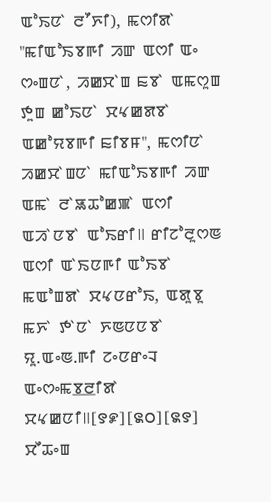ꯑꯣꯏꯅꯥ ꯂꯧꯈꯤ), ꯃꯁꯤꯗꯥ "ꯃꯤꯑꯣꯏꯕꯒꯤ ꯍꯛ ꯑꯁꯤ ꯑꯦ ꯁꯦꯡꯅꯥ, ꯍꯀꯆꯥꯡ ꯐꯕꯥ ꯑꯃꯁꯨꯡ ꯇꯨꯡ ꯀꯣꯏꯅꯥ ꯆꯠꯀꯗꯕꯥ ꯑꯀꯣꯌꯕꯒꯤ ꯐꯤꯕꯝ", ꯃꯁꯤꯅꯥ ꯍꯀꯆꯥꯡꯅꯥ ꯃꯤꯑꯣꯏꯕꯒꯤ ꯍꯛ ꯑꯃꯥ ꯂꯥꯎꯊꯣꯀꯄꯥ ꯑꯁꯤ ꯑꯍꯥꯅꯕꯥ ꯑꯣꯏꯔꯤ꯫ ꯔꯤꯖꯣꯂꯨꯁꯟ ꯑꯁꯤ ꯑꯥꯏꯅꯒꯤ ꯑꯣꯏꯕꯥ ꯃꯑꯣꯡꯗꯥ ꯆꯠꯅꯔꯣꯏ, ꯑꯗꯨꯕꯨ ꯃꯈꯥ ꯇꯥꯅꯥ ꯈꯟꯅꯅꯕꯥ ꯌꯨ.ꯑꯦꯟ.ꯒꯤ ꯖꯦꯅꯔꯦꯜ ꯑꯦꯁꯦꯃꯕ꯭ꯂꯤꯗꯥ ꯆꯠꯀꯅꯤ꯫[꯱꯹][꯲꯰][꯲꯱]
ꯆꯩꯊꯦꯡ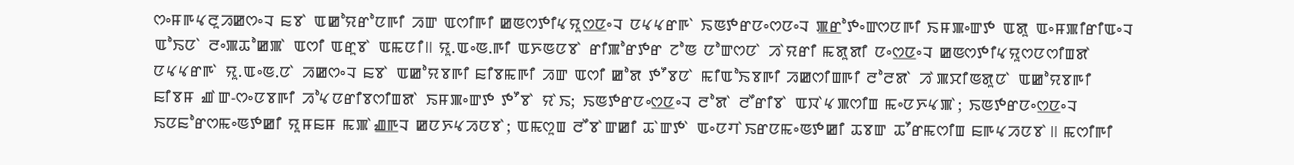ꯁꯦꯝꯒꯠꯂꯨꯍꯀꯁꯦꯜ ꯐꯕꯥ ꯑꯀꯣꯌꯔꯣꯅꯒꯤ ꯍꯛ ꯑꯁꯤꯒꯤ ꯀꯟꯁꯇꯤꯠꯌꯨꯁ꯭ꯅꯦꯜ ꯅꯠꯠꯔꯒꯥ ꯏꯟꯇꯔꯅꯦꯁꯅꯦꯜ ꯄ꯭ꯔꯣꯇꯦꯛꯁꯅꯒꯤ ꯏꯝꯄꯦꯛꯇ ꯑꯗꯨ ꯑꯦꯝꯄꯤꯔꯤꯑꯦꯜ ꯑꯣꯏꯅꯥ ꯂꯦꯄꯊꯣꯀꯄꯥ ꯑꯁꯤ ꯑꯔꯨꯕꯥ ꯑꯃꯅꯤ꯫ ꯌꯨ.ꯑꯦꯟ.ꯒꯤ ꯑꯈꯟꯅꯕꯥ ꯔꯤꯄꯣꯔꯇꯔ ꯖꯣꯟ ꯅꯣꯛꯁꯅꯥ ꯍꯥꯌꯔꯤ ꯃꯗꯨꯗꯤ ꯅꯦꯁ꯭ꯅꯦꯜ ꯀꯟꯁꯇꯤꯠꯌꯨꯁꯅꯁꯤꯡꯗꯥ ꯅꯠꯠꯔꯒꯥ ꯌꯨ.ꯑꯦꯟ.ꯅꯥ ꯍꯀꯁꯦꯜ ꯐꯕꯥ ꯑꯀꯣꯌꯕꯒꯤ ꯐꯤꯕꯃꯒꯤ ꯍꯛ ꯑꯁꯤ ꯀꯣꯗ ꯇꯧꯕꯅꯥ ꯃꯤꯑꯣꯏꯕꯒꯤ ꯍꯀꯁꯤꯡꯒꯤ ꯂꯣꯂꯗꯥ ꯍꯥꯄꯆꯤꯟꯗꯨꯅꯥ ꯑꯀꯣꯌꯕꯒꯤ ꯐꯤꯕꯝ ꯉꯥꯛ-ꯁꯦꯅꯕꯒꯤ ꯍꯣꯠꯅꯔꯤꯕꯁꯤꯡꯗꯥ ꯏꯝꯄꯦꯛꯇ ꯇꯧꯕꯥ ꯌꯥꯏ; ꯏꯟꯇꯔꯅꯦꯁ꯭ꯅꯦꯜ ꯂꯣꯗꯥ ꯂꯩꯔꯤꯕꯥ ꯑꯋꯥꯠꯄꯁꯤꯡ ꯃꯦꯅꯈꯠꯄꯥ; ꯏꯟꯇꯔꯅꯦꯁ꯭ꯅꯦꯜ ꯏꯅꯐꯣꯔꯁꯃꯦꯟꯇꯀꯤ ꯌꯨꯝꯐꯝ ꯃꯄꯥꯉ꯭ꯒꯜ ꯀꯅꯈꯠꯍꯅꯕꯥ; ꯑꯃꯁꯨꯡ ꯂꯩꯕꯥꯛꯀꯤ ꯊꯥꯛꯇꯥ ꯑꯦꯅꯚꯥꯏꯔꯅꯃꯦꯟꯇꯀꯤ ꯊꯕꯛ ꯊꯧꯔꯃꯁꯤꯡ ꯐꯒꯠꯍꯅꯕꯥ꯫ ꯃꯁꯤꯒꯤ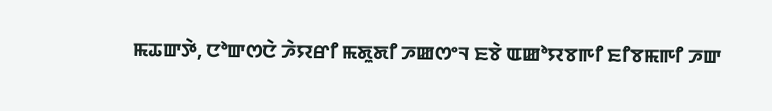ꯃꯊꯛꯇꯥ, ꯅꯣꯛꯁꯅꯥ ꯍꯥꯌꯔꯤ ꯃꯗꯨꯗꯤ ꯍꯀꯁꯦꯜ ꯐꯕꯥ ꯑꯀꯣꯌꯕꯒꯤ ꯐꯤꯕꯃꯒꯤ ꯍꯛ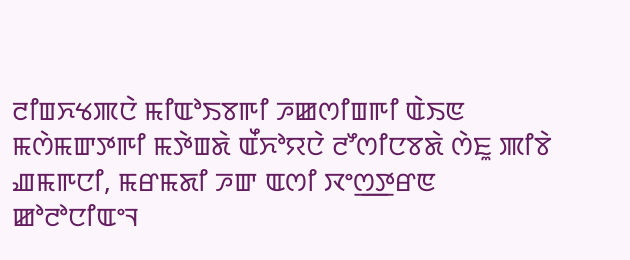ꯂꯤꯡꯈꯠꯄꯅꯥ ꯃꯤꯑꯣꯏꯕꯒꯤ ꯍꯀꯁꯤꯡꯒꯤ ꯑꯥꯏꯟ ꯃꯁꯥꯃꯛꯇꯒꯤ ꯃꯇꯥꯡꯗꯥ ꯑꯩꯈꯣꯌꯅꯥ ꯂꯧꯁꯤꯅꯕꯗꯥ ꯁꯥꯐꯨ ꯄꯤꯕꯥ ꯉꯃꯒꯅꯤ, ꯃꯔꯃꯗꯤ ꯍꯛ ꯑꯁꯤ ꯋꯦꯁ꯭ꯇꯔꯟ ꯀꯣꯂꯣꯅꯤꯑꯦꯜ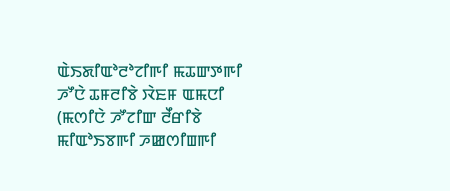ꯑꯥꯏꯗꯤꯑꯣꯂꯣꯖꯤꯒꯤ ꯃꯊꯛꯇꯒꯤ ꯍꯧꯅꯥ ꯊꯝꯂꯤꯕꯥ ꯋꯥꯐꯝ ꯑꯃꯅꯤ (ꯃꯁꯤꯅꯥ ꯍꯧꯖꯤꯛ ꯂꯩꯔꯤꯕꯥ ꯃꯤꯑꯣꯏꯕꯒꯤ ꯍꯀꯁꯤꯡꯒꯤ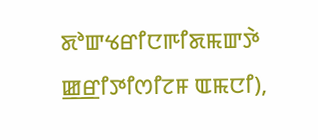ꯗꯣꯛꯠꯔꯤꯅꯒꯤꯗꯃꯛꯇꯥ ꯀ꯭ꯔꯤꯇꯤꯁꯤꯖꯝ ꯑꯃꯅꯤ),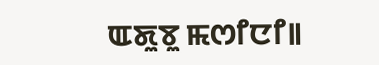ꯑꯗꯨꯕꯨ ꯃꯁꯤꯅꯤ꯫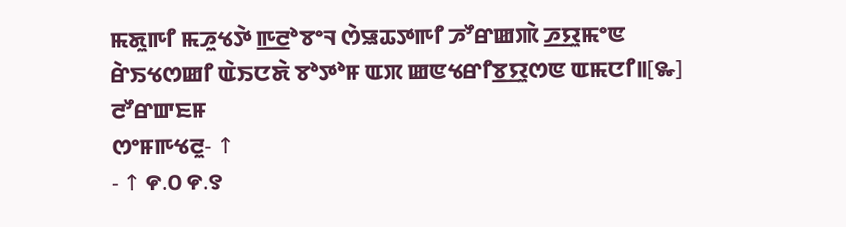ꯃꯗꯨꯒꯤ ꯃꯍꯨꯠꯇꯥ ꯒ꯭ꯂꯣꯕꯦꯜ ꯁꯥꯎꯊꯇꯒꯤ ꯍꯧꯔꯀꯄꯥ ꯍ꯭ꯌꯨꯃꯦꯟ ꯔꯥꯏꯠꯁꯀꯤ ꯑꯥꯏꯅꯗꯥ ꯕꯣꯇꯣꯝ ꯑꯞ ꯀꯟꯠꯔꯤꯕ꯭ꯌꯨꯁꯟ ꯑꯃꯅꯤ꯫[꯳]
ꯂꯧꯔꯛꯐꯝ
ꯁꯦꯝꯒꯠꯂꯨ- ↑
- ↑ ꯵.꯰ ꯵.꯱